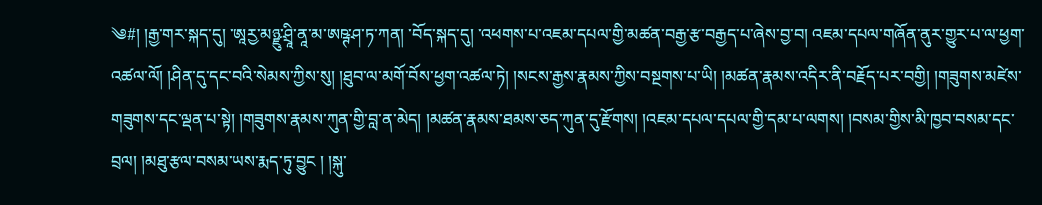༄#། །རྒྱ་གར་སྐད་དུ། ་ཨཱརྱ་མཉྫུ་ཤྲཱི་ནཱ་མ་ཨཥྚ་ཤ་ཏ་ཀན། ་བོད་སྐད་དུ། ་འཕགས་པ་འཇམ་དཔལ་གྱི་མཚན་བརྒྱ་རྩ་བརྒྱད་པ་ཞེས་བྱ་བ། འཇམ་དཔལ་གཞོན་ནུར་གྱུར་པ་ལ་ཕྱག་འཚལ་ལོ། །ཤིན་དུ་དང་བའི་སེམས་ཀྱིས་སུ། །ཐུབ་ལ་མགོ་བོས་ཕྱག་འཚལ་ཏེ། །སངས་རྒྱས་རྣམས་ཀྱིས་བསྔགས་པ་ཡི། །མཚན་རྣམས་འདིར་ནི་བརྗོད་པར་བགྱི། །གཟུགས་མཛེས་གཟུགས་དང་ལྡན་པ་སྟེ། །གཟུགས་རྣམས་ཀུན་གྱི་བླ་ན་མེད། །མཚན་རྣམས་ཐམས་ཅད་ཀུན་དུ་རྫོགས། །འཇམ་དཔལ་དཔལ་གྱི་དམ་པ་ལགས། །བསམ་གྱིས་མི་ཁྱབ་བསམ་དང་བྲལ། །མཐུ་རྩལ་བསམ་ཡས་རྨད་ཏུ་བྱུང ། །སྐུ་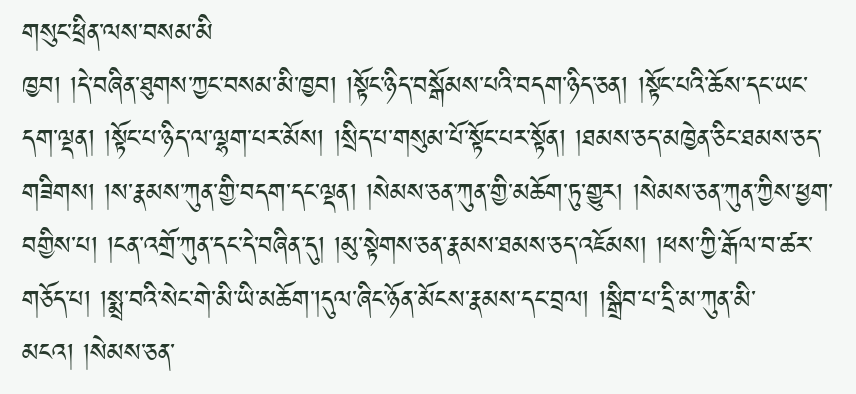གསུང་ཕྲིན་ལས་བསམ་མི
ཁྱབ། །དེ་བཞིན་ཐུགས་ཀྱང་བསམ་མི་ཁྱབ། །སྟོང་ཉིད་བསྒོམས་པའི་བདག་ཉིད་ཅན། །སྟོང་པའི་ཆོས་དང་ཡང་དག་ལྡན། །སྟོང་པ་ཉིད་ལ་ལྷག་པར་མོས། །སྲིད་པ་གསུམ་པོ་སྟོང་པར་སྟོན། །ཐམས་ཅད་མཁྱེན་ཅིང་ཐམས་ཅད་གཟིགས། །ས་རྣམས་ཀུན་གྱི་བདག་དང་ལྡན། །སེམས་ཅན་ཀུན་གྱི་མཆོག་ཏུ་གྱུར། །སེམས་ཅན་ཀུན་ཀྱིས་ཕྱག་བགྱིས་པ། །ངན་འགྲོ་ཀུན་དང་དེ་བཞིན་དུ། །མུ་སྟེགས་ཅན་རྣམས་ཐམས་ཅད་འཇོམས། །ཕས་ཀྱི་རྒོལ་བ་ཚར་གཅོད་པ། །སྨྲ་བའི་སེང་གེ་མི་ཡི་མཆོག་།དུལ་ཞིང་ཉོན་མོངས་རྣམས་དང་བྲལ། །སྒྲིབ་པ་དྲི་མ་ཀུན་མི་མངའ། །སེམས་ཅན་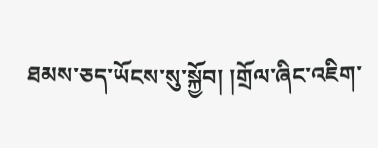ཐམས་ཅད་ཡོངས་སུ་སྐྱོབ། །གྲོལ་ཞིང་འཇིག་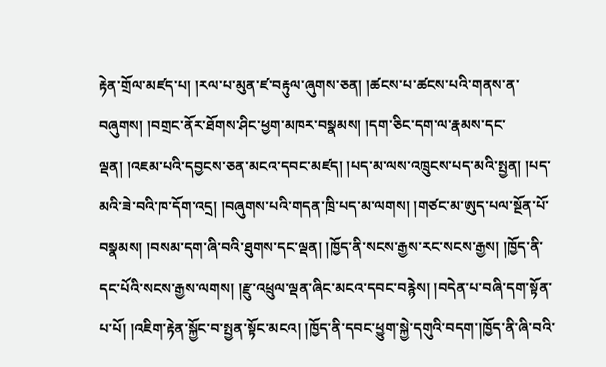རྟེན་གྲོལ་མཛད་པ། །རལ་པ་མུན་ཛ་བརྟུལ་ཞུགས་ཅན། །ཚངས་པ་ཚངས་པའི་གནས་ན་བཞུགས། །བགྲང་ནོར་ཐོགས་ཤིང་ཕྱག་མཁར་བསྣམས། །དག་ཅིང་དག་ལ་རྣམས་དང་ལྡན། །འཇམ་པའི་དབྱངས་ཅན་མངའ་དབང་མཛད། །པད་མ་ལས་འཁྲུངས་པད་མའི་སྤྱན། །པད་མའི་ཟེ་བའི་ཁ་དོག་འདྲ། །བཞུགས་པའི་གདན་ཁྲི་པད་མ་ལགས། །གཙང་མ་ཨུད་པལ་སྔོན་པོ་བསྣམས། །བསམ་དག་ཞི་བའི་ཐུགས་དང་ལྡན། །ཁྱོད་ནི་སངས་རྒྱས་རང་སངས་རྒྱས། །ཁྱོད་ནི་དང་པོའི་སངས་རྒྱས་ལགས། །རྫུ་འཕྲུལ་ལྡན་ཞིང་མངའ་དབང་བརྙེས། །བདེན་པ་བཞི་དག་སྟོན་པ་པོ། །འཇིག་རྟེན་སྐྱོང་བ་སྤྱན་སྟོང་མངའ། །ཁྱོད་ནི་དབང་ཕྱུག་སྐྱེ་དགུའི་བདག་།ཁྱོད་ནི་ཞི་བའི་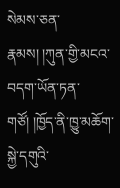སེམས་ཅན་རྣམས། །ཀུན་གྱི་མངའ་བདག་ཡོན་ཏན་གཙོ། །ཁྱོད་ནི་ཁྱུ་མཆོག་སྐྱེ་དགུའི་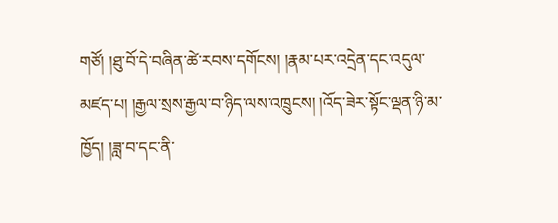གཙོ། །ཐུ་བོ་དེ་བཞིན་ཚེ་རབས་དགོངས། །རྣམ་པར་འདྲེན་དང་འདུལ་མཛད་པ། །རྒྱལ་སྲས་རྒྱལ་བ་ཉིད་ལས་འཁྲུངས། །འོད་ཟེར་སྟོང་ལྡན་ཉི་མ་ཁྱོད། །ཟླ་བ་དང་ནི་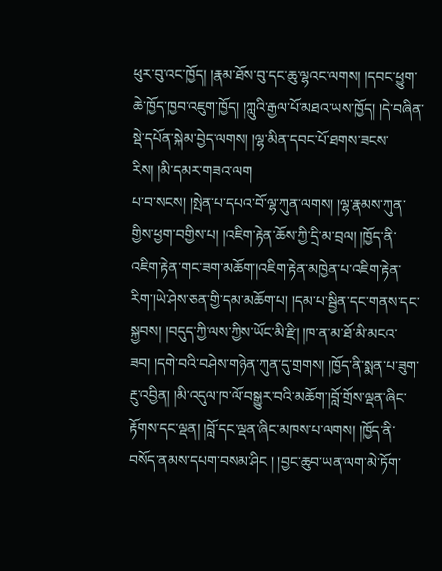ཕུར་བུ་འང་ཁྱོད། །རྣམ་ཐོས་བུ་དང་ཆུ་ལྷའང་ལགས། །དབང་ཕྱུག་ཆེ་ཁྱོད་ཁྱབ་འཇུག་ཁྱོད། །ཀླུའི་རྒྱལ་པོ་མཐའ་ཡས་ཁྱོད། །དེ་བཞིན་སྡེ་དཔོན་སྐེམ་བྱེད་ལགས། །ལྷ་མིན་དབང་པོ་ཐགས་ཟངས་རིས། །མི་དམར་གཟའ་ལག
པ་བ་སངས། །སྤེན་པ་དཔའ་བོ་ལྷ་ཀུན་ལགས། །ལྷ་རྣམས་ཀུན་གྱིས་ཕྱག་བགྱིས་པ། །འཇིག་རྟེན་ཆོས་ཀྱི་དྲི་མ་བྲལ། །ཁྱོད་ནི་འཇིག་རྟེན་གང་ཟག་མཆོག་།འཇིག་རྟེན་མཁྱེན་པ་འཇིག་རྟེན་རིག་།ཡེ་ཤེས་ཅན་གྱི་དམ་མཆོག་པ། །དམ་པ་སྦྱིན་དང་གནས་དང་སྐྱབས། །བདུད་ཀྱི་ལས་ཀྱིས་ཡོང་མི་རྫི། །ཁ་ན་མ་ཐོ་མི་མངའ་ཟབ། །དགེ་བའི་བཤེས་གཉེན་ཀུན་དུ་གྲགས། །ཁྱོད་ནི་སྨན་པ་ཟུག་རྔུ་འབྱིན། །མི་འདུལ་ཁ་ལོ་བསྒྱུར་བའི་མཆོག་།བློ་གྲོས་ལྡན་ཞིང་རྟོགས་དང་ལྡན། །བློ་དང་ལྡན་ཞིང་མཁས་པ་ལགས། །ཁྱོད་ནི་བསོད་ནམས་དཔག་བསམ་ཤིང ། །བྱང་ཆུབ་ཡན་ལག་མེ་ཏོག་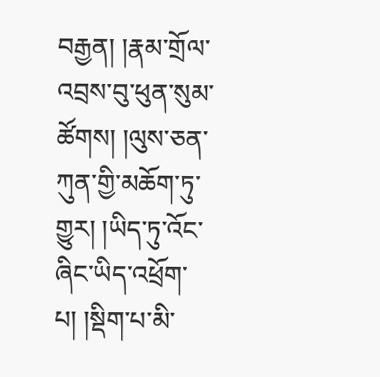བརྒྱན། །རྣམ་གྲོལ་འབྲས་བུ་ཕུན་སུམ་ཚོགས། །ལུས་ཅན་ཀུན་གྱི་མཆོག་ཏུ་གྱུར། །ཡིད་ཏུ་འོང་ཞིང་ཡིད་འཕྲོག་པ། །སྡིག་པ་མི་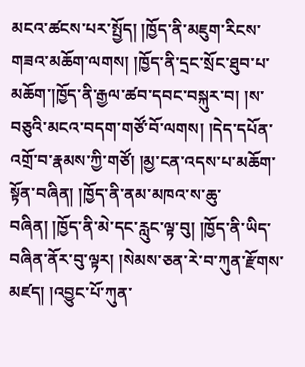མངའ་ཚངས་པར་སྤྱོད། །ཁྱོད་ནི་མཇུག་རིངས་གཟའ་མཆོག་ལགས། །ཁྱོད་ནི་དྲང་སྲོང་ཐུབ་པ་མཆོག་།ཁྱོད་ནི་རྒྱལ་ཚབ་དབང་བསྐུར་བ། །ས་བཅུའི་མངའ་བདག་གཙོ་བོ་ལགས། །དེད་དཔོན་འགྲོ་བ་རྣམས་ཀྱི་གཙོ། །མྱ་ངན་འདས་པ་མཆོག་སྟོན་བཞིན། །ཁྱོད་ནི་ནམ་མཁའ་ས་ཆུ་བཞིན། །ཁྱོད་ནི་མེ་དང་རླུང་ལྟ་བུ། །ཁྱོད་ནི་ཡིད་བཞིན་ནོར་བུ་ལྟར། །སེམས་ཅན་རེ་བ་ཀུན་རྫོགས་མཛད། །འབྱུང་པོ་ཀུན་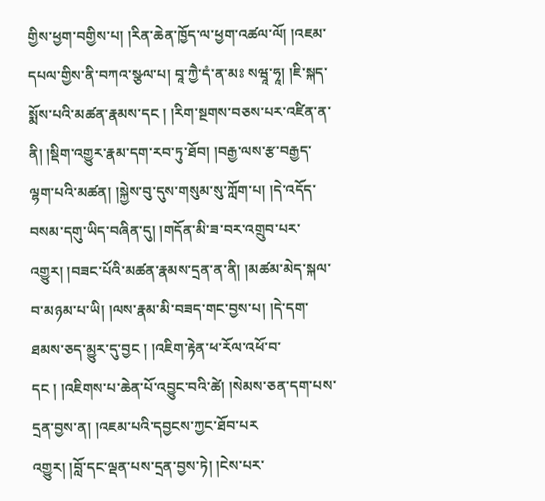གྱིས་ཕྱག་བགྱིས་པ། །རིན་ཆེན་ཁྱོད་ལ་ཕྱག་འཚལ་ལོ། །འཇམ་དཔལ་གྱིས་ནི་བཀའ་སྩལ་པ། བཱ་ཀྱཻ་དཾ་ན་མཿ སཝཱ་ཧཱ། །ཇི་སྐད་སྨོས་པའི་མཚན་རྣམས་དང ། །རིག་སྔགས་བཅས་པར་འཛིན་ན་ནི། །སྡིག་འགྱུར་རྣམ་དག་རབ་ཏུ་ཐོབ། །བརྒྱ་ལས་རྩ་བརྒྱད་ལྷག་པའི་མཚན། །སྐྱེས་བུ་དུས་གསུམ་སུ་ཀློག་པ། །དེ་འདོད་བསམ་དགུ་ཡིད་བཞིན་དུ། །གདོན་མི་ཟ་བར་འགྲུབ་པར་འགྱུར། །བཟང་པོའི་མཚན་རྣམས་དྲན་ན་ནི། །མཚམ་མེད་སྐལ་བ་མཉམ་པ་ཡི། །ལས་རྣམ་མི་བཟད་གང་བྱས་པ། །དེ་དག་ཐམས་ཅད་མྱུར་དུ་བྱང ། །འཇིག་རྟེན་ཕ་རོལ་འཕོ་བ་དང ། །འཇིགས་པ་ཆེན་པོ་འབྱུང་བའི་ཚེ། །སེམས་ཅན་དག་པས་དྲན་བྱས་ན། །འཇམ་པའི་དབྱངས་ཀྱང་ཐོབ་པར
འགྱུར། །བློ་དང་ལྡན་པས་དྲན་བྱས་ཏེ། །ངེས་པར་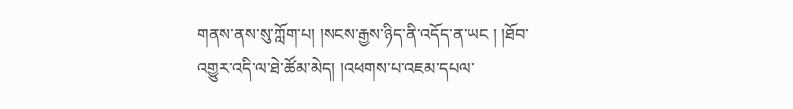གནས་ནས་སུ་ཀློག་པ། །སངས་རྒྱས་ཉིད་ནི་འདོད་ན་ཡང ། །ཐོབ་འགྱུར་འདི་ལ་ཐེ་ཚོམ་མེད། །འཕགས་པ་འཇམ་དཔལ་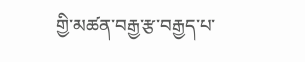གྱི་མཚན་བརྒྱ་རྩ་བརྒྱད་པ་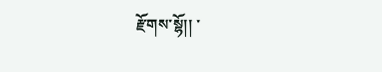རྫོགས་སྷོ།། ་